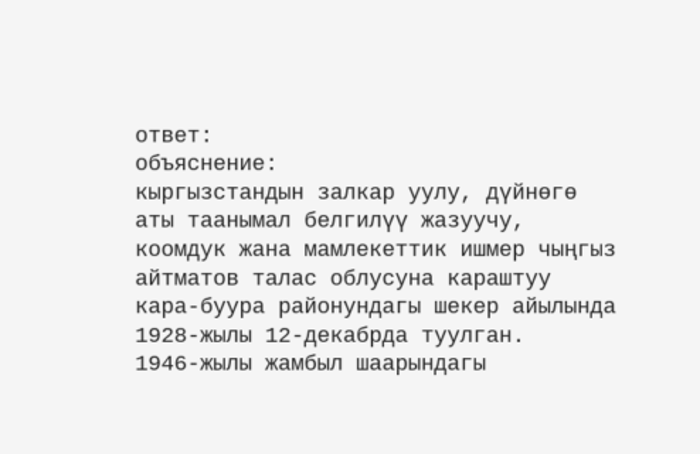ответ:
объяснение:
кыргызстандын залкар уулу, дүйнөгө аты таанымал белгилүү жазуучу, коомдук жана мамлекеттик ишмер чыңгыз айтматов талас облусуна караштуу кара-буура районундагы шекер айылында 1928-жылы 12-декабрда туулган.
1946-жылы жамбыл шаарындагы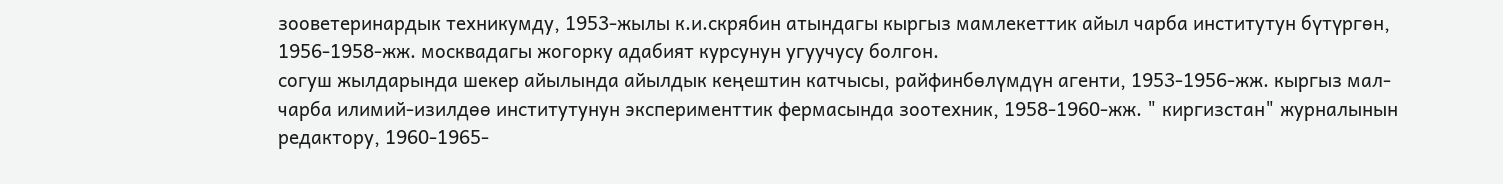зооветеринардык техникумду, 1953-жылы к.и.скрябин атындагы кыргыз мамлекеттик айыл чарба институтун бүтүргөн, 1956-1958-жж. москвадагы жогорку адабият курсунун угуучусу болгон.
согуш жылдарында шекер айылында айылдык кеңештин катчысы, райфинбөлүмдүн агенти, 1953-1956-жж. кыргыз мал-чарба илимий-изилдөө институтунун эксперименттик фермасында зоотехник, 1958-1960-жж. " киргизстан" журналынын редактору, 1960-1965-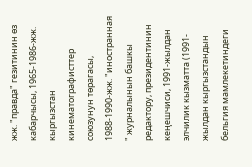жж. "правда" гезитинин өз кабарчысы, 1965-1986-жж. кыргызстан кинематографисттер союзунун төрагасы, 1988-1990-жж. "иностранная " журналынын башкы редактору, президентинин кеңешчиси, 1991-жылдан элчилик кызматта (1991-жылдан кыргызстандын бельгия мамлекетиндеги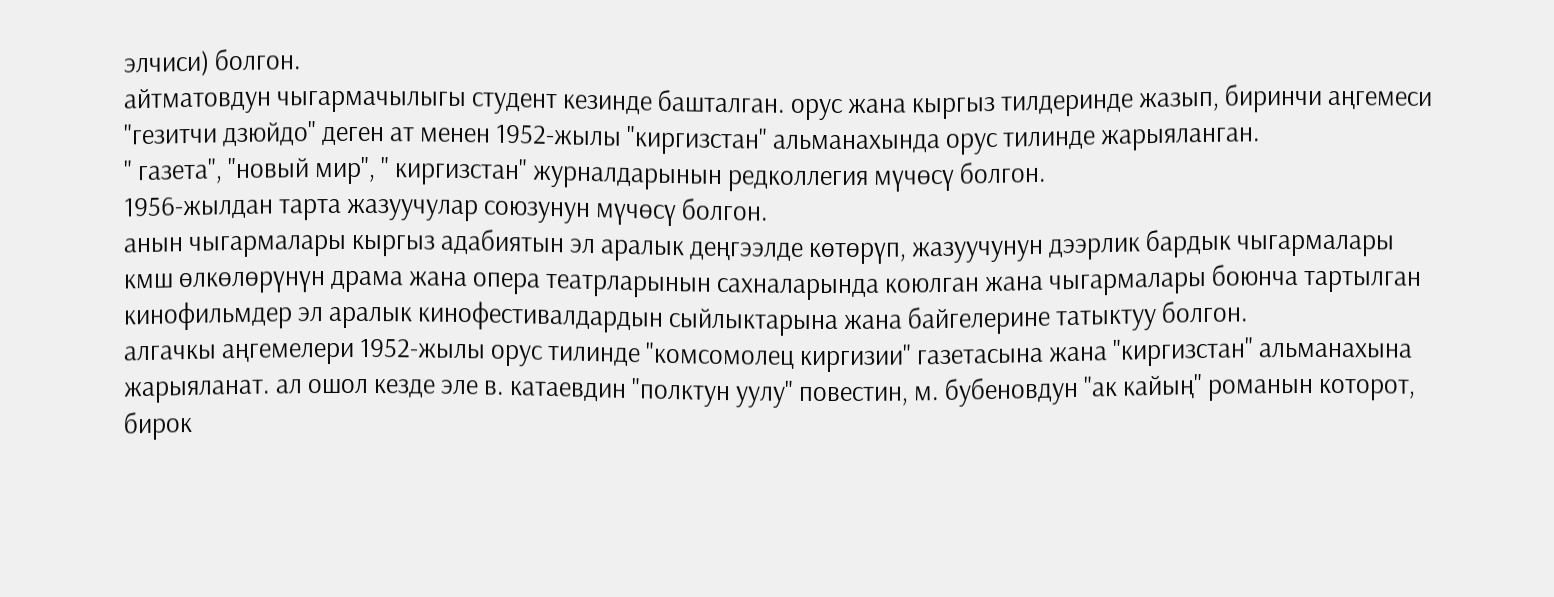элчиси) болгон.
айтматовдун чыгармачылыгы студент кезинде башталган. орус жана кыргыз тилдеринде жазып, биринчи аңгемеси "гезитчи дзюйдо" деген ат менен 1952-жылы "киргизстан" альманахында орус тилинде жарыяланган.
" газета", "новый мир", " киргизстан" журналдарынын редколлегия мүчөсү болгон.
1956-жылдан тарта жазуучулар союзунун мүчөсү болгон.
анын чыгармалары кыргыз адабиятын эл аралык деңгээлде көтөрүп, жазуучунун дээрлик бардык чыгармалары кмш өлкөлөрүнүн драма жана опера театрларынын сахналарында коюлган жана чыгармалары боюнча тартылган кинофильмдер эл аралык кинофестивалдардын сыйлыктарына жана байгелерине татыктуу болгон.
алгачкы аңгемелери 1952-жылы орус тилинде "комсомолец киргизии" газетасына жана "киргизстан" альманахына жарыяланат. ал ошол кезде эле в. катаевдин "полктун уулу" повестин, м. бубеновдун "ак кайың" романын которот, бирок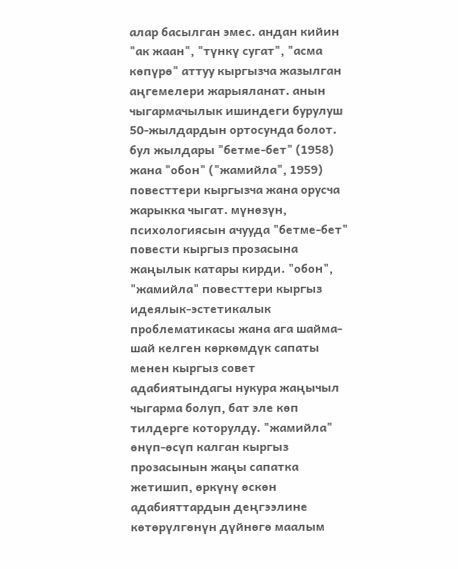алар басылган эмес. андан кийин "ак жаан", "түнкү сугат", "асма көпүрө" аттуу кыргызча жазылган аңгемелери жарыяланат. анын чыгармачылык ишиндеги бурулуш 50-жылдардын ортосунда болот. бул жылдары "бетме-бет" (1958) жана "обон" ("жамийла", 1959) повесттери кыргызча жана орусча жарыкка чыгат. мүнөзүн, психологиясын ачууда "бетме-бет" повести кыргыз прозасына жаңылык катары кирди. "обон", "жамийла" повесттери кыргыз идеялык-эстетикалык проблематикасы жана ага шайма-шай келген көркөмдүк сапаты менен кыргыз совет адабиятындагы нукура жаңычыл чыгарма болуп, бат эле көп тилдерге которулду. "жамийла" өнүп-өсүп калган кыргыз прозасынын жаңы сапатка жетишип, өркүнү өскөн адабияттардын деңгээлине көтөрүлгөнүн дүйнөгө маалым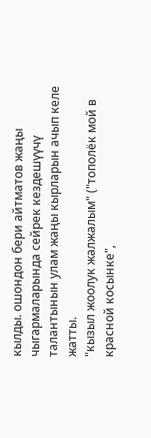кылды. ошондон бери айтматов жаңы чыгармаларында сейрек кездешүүчү талантынын улам жаңы кырларын ачып келе жатты.
"кызыл жоолук жалжалым" ("тополёк мой в красной косынке",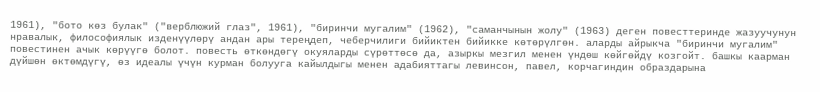1961), "бото көз булак" ("верблюжий глаз", 1961), "биринчи мугалим" (1962), "саманчынын жолу" (1963) деген повесттеринде жазуучунун нравалык, философиялык изденүүлөрү андан ары тереңдеп, чеберчилиги бийиктен бийикке көтөрүлгөн. аларды айрыкча "биринчи мугалим" повестинен ачык көрүүгө болот. повесть өткөндөгү окуяларды сүрөттөсө да, азыркы мезгил менен үндөш көйгөйдү козгойт. башкы каарман дүйшөн өктөмдүгү, өз идеалы үчүн курман болууга кайылдыгы менен адабияттагы левинсон, павел, корчагиндин образдарына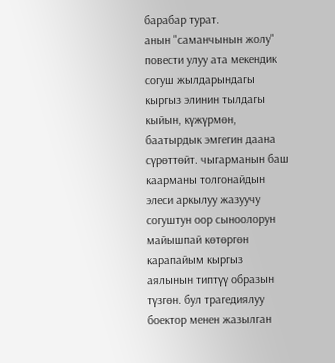барабар турат.
анын "саманчынын жолу" повести улуу ата мекендик согуш жылдарындагы кыргыз элинин тылдагы кыйын, күжүрмөн, баатырдык эмгегин даана сүрөттөйт. чыгарманын баш каарманы толгонайдын элеси аркылуу жазуучу согуштун оор сыноолорун майышпай көтөргөн карапайым кыргыз аялынын типтүү образын түзгөн. бул трагедиялуу боектор менен жазылган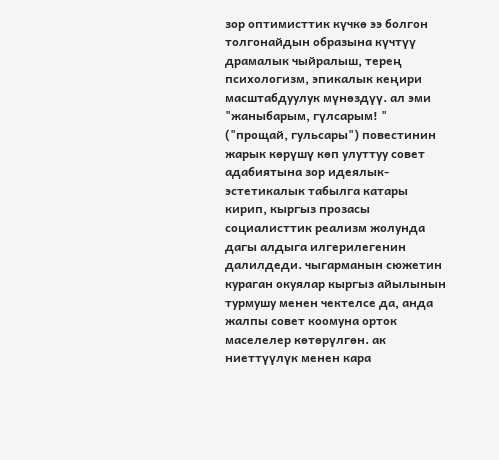зор оптимисттик күчкө ээ болгон толгонайдын образына күчтүү драмалык чыйралыш, терең психологизм, эпикалык кеңири масштабдуулук мүнөздүү. ал эми "жаныбарым, гүлсарым! " ("прощай, гульсары") повестинин жарык көрүшү көп улуттуу совет адабиятына зор идеялык-эстетикалык табылга катары кирип, кыргыз прозасы социалисттик реализм жолунда дагы алдыга илгерилегенин далилдеди. чыгарманын сюжетин кураган окуялар кыргыз айылынын турмушу менен чектелсе да, анда жалпы совет коомуна орток маселелер көтөрүлгөн. ак ниеттүүлүк менен кара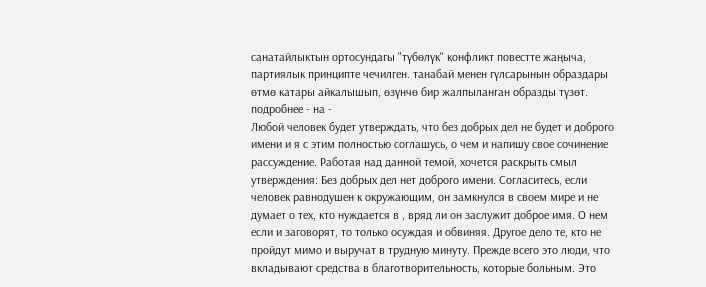санатайлыктын ортосундагы "түбөлүк" конфликт повестте жаңыча, партиялык принципте чечилген. танабай менен гүлсарынын образдары өтмө катары айкалышып, өзүнчө бир жалпыланган образды түзөт.
подробнее - на -
Любой человек будет утверждать, что без добрых дел не будет и доброго имени и я с этим полностью соглашусь, о чем и напишу свое сочинение рассуждение. Работая над данной темой, хочется раскрыть смыл утверждения: Без добрых дел нет доброго имени. Согласитесь, если человек равнодушен к окружающим, он замкнулся в своем мире и не думает о тех, кто нуждается в , вряд ли он заслужит доброе имя. О нем если и заговорят, то только осуждая и обвиняя. Другое дело те, кто не пройдут мимо и выручат в трудную минуту. Прежде всего это люди, что вкладывают средства в благотворительность, которые больным. Это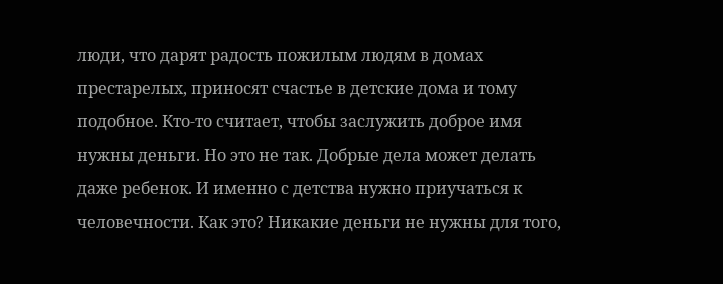люди, что дарят радость пожилым людям в домах престарелых, приносят счастье в детские дома и тому подобное. Кто-то считает, чтобы заслужить доброе имя нужны деньги. Но это не так. Добрые дела может делать даже ребенок. И именно с детства нужно приучаться к человечности. Как это? Никакие деньги не нужны для того,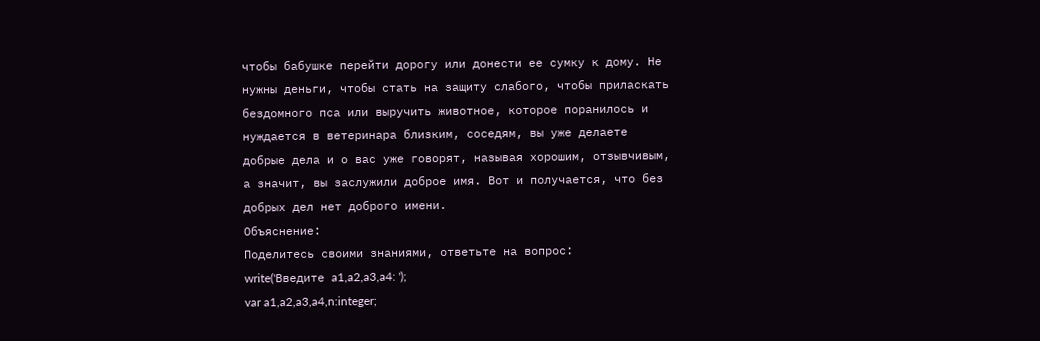чтобы бабушке перейти дорогу или донести ее сумку к дому. Не нужны деньги, чтобы стать на защиту слабого, чтобы приласкать бездомного пса или выручить животное, которое поранилось и нуждается в ветеринара близким, соседям, вы уже делаете добрые дела и о вас уже говорят, называя хорошим, отзывчивым, а значит, вы заслужили доброе имя. Вот и получается, что без добрых дел нет доброго имени.
Объяснение:
Поделитесь своими знаниями, ответьте на вопрос:
write('Введите a1,a2,a3,a4: ');
var a1,a2,a3,a4,n:integer;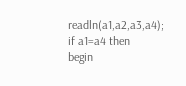readln(a1,a2,a3,a4);
if a1=a4 then
begin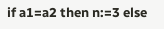if a1=a2 then n:=3 else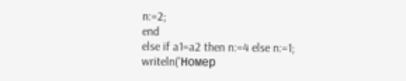n:=2;
end
else if a1=a2 then n:=4 else n:=1;
writeln('Номер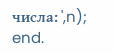числа: ',n);
end.